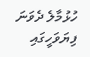ހުޅުމާލެ ދެވަނަ ފިޔަވަހީގައި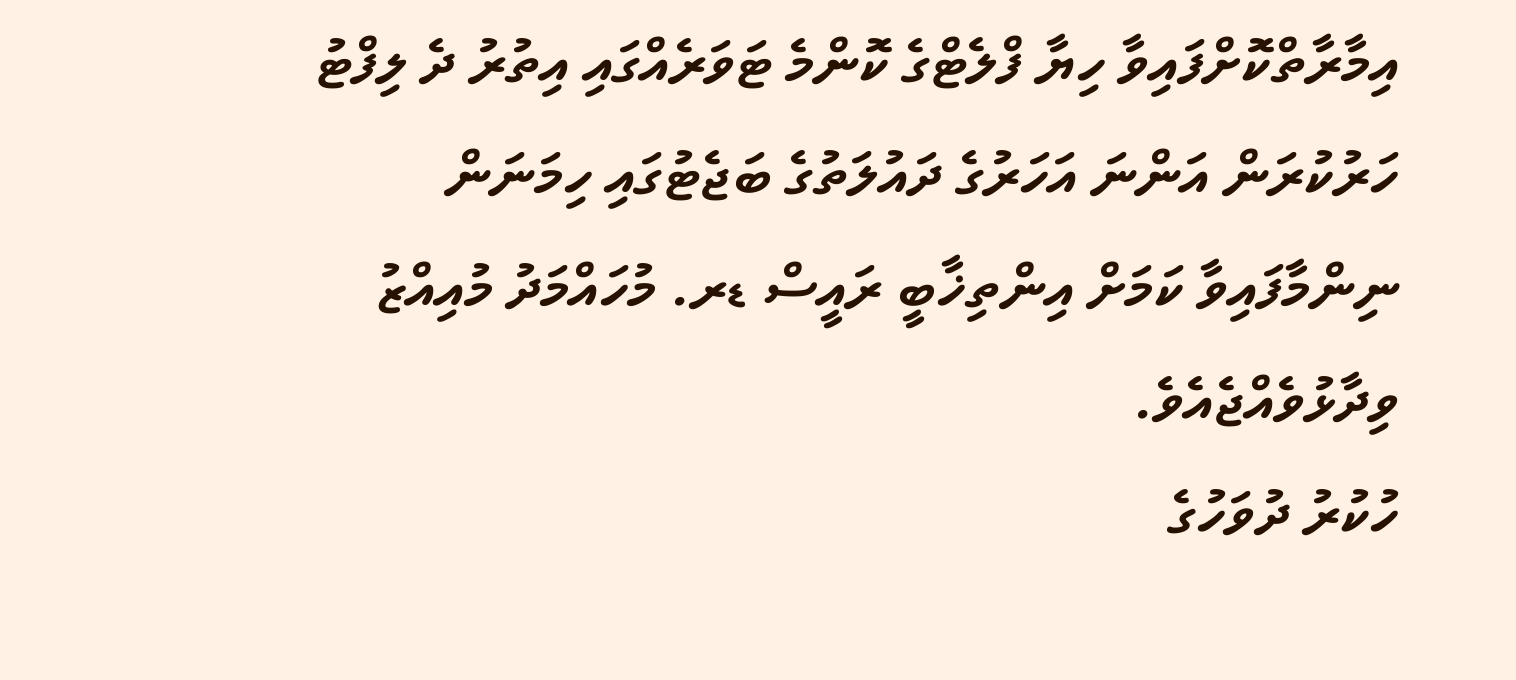އިމާރާތްކޮށްފައިވާ ހިޔާ ފްލެޓްގެ ކޮންމެ ޓަވަރެއްގައި އިތުރު ދެ ލިފްޓު ހަރުކުރަން އަންނަ އަހަރުގެ ދައުލަތުގެ ބަޖެޓުގައި ހިމަނަން ނިންމާފައިވާ ކަމަށް އިންތިޚާބީ ރައީސް ޑރ. މުހައްމަދު މުއިއްޒު ވިދާޅުވެއްޖެއެވެ.
ހުކުރު ދުވަހުގެ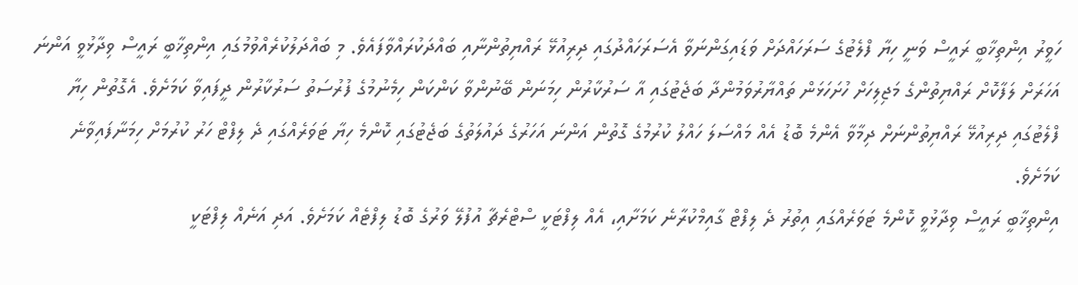ހަވީރު އިންތިޚާބީ ރައީސް ވަނީ ހިޔާ ފްލެޓުގެ ސަރަހައްދަށް ވަޑައިގަންނަވާ އެސަރަހައްދުގައި ދިރިއުޅޭ ރައްޔިތުންނާއި ބައްދަކުރައްވާފައެވެ. މި ބައްދަލުކުރެއްވުމުގައި އިންތިޚާބީ ރައީސް ވިދާޅުވީ އަންނަ އަހަރަށް ލަފާކޮށް ރައްޔިތުންގެ މަޖިލިހަށް ހުށަހަޅަން ތައްޔާރުވަމުންދާ ބަޖެޓުގައި އާ ސަރުކާރުން ހިމަނަން ބޭނުންވާ ކަންކަން ހިމެނުމުގެ ފުރުސަތު ސަރުކާރުން ދީފައިވާ ކަމަށެވެ. އެގޮތުން ހިޔާ ފްލެޓުގައި ދިރިއުޅޭ ރައްޔިތުންނަށް ދިމާވާ އެންމެ ބޮޑު އެއް މައްސަލަ ހައްލު ކުރުމުގެ ގޮތުން އަންނަ އަހަރުގެ ދައުލަތުގެ ބަޖެޓުގައި ކޮންމެ ހިޔާ ޓަވަރެއްގައި ދެ ލިފްޓް ހަރު ކުރުމަށް ހިމަނާފައިވާނެ ކަމަށެވެ.
އިންތިޚާބީ ރައީސް ވިދާޅުވީ ކޮންމެ ޓަވަރެއްގައި އިތުރު ދެ ލިފްޓް ގާއިމްކުރާނެ ކަމަށާއި، އެއް ލިފްޓަކީ ސްޓްރެޗާ އުފުލޭ ވަރުގެ ބޮޑު ލިފްޓެއް ކަމަށެވެ. އަދި އަނެއް ލިފްޓަކީ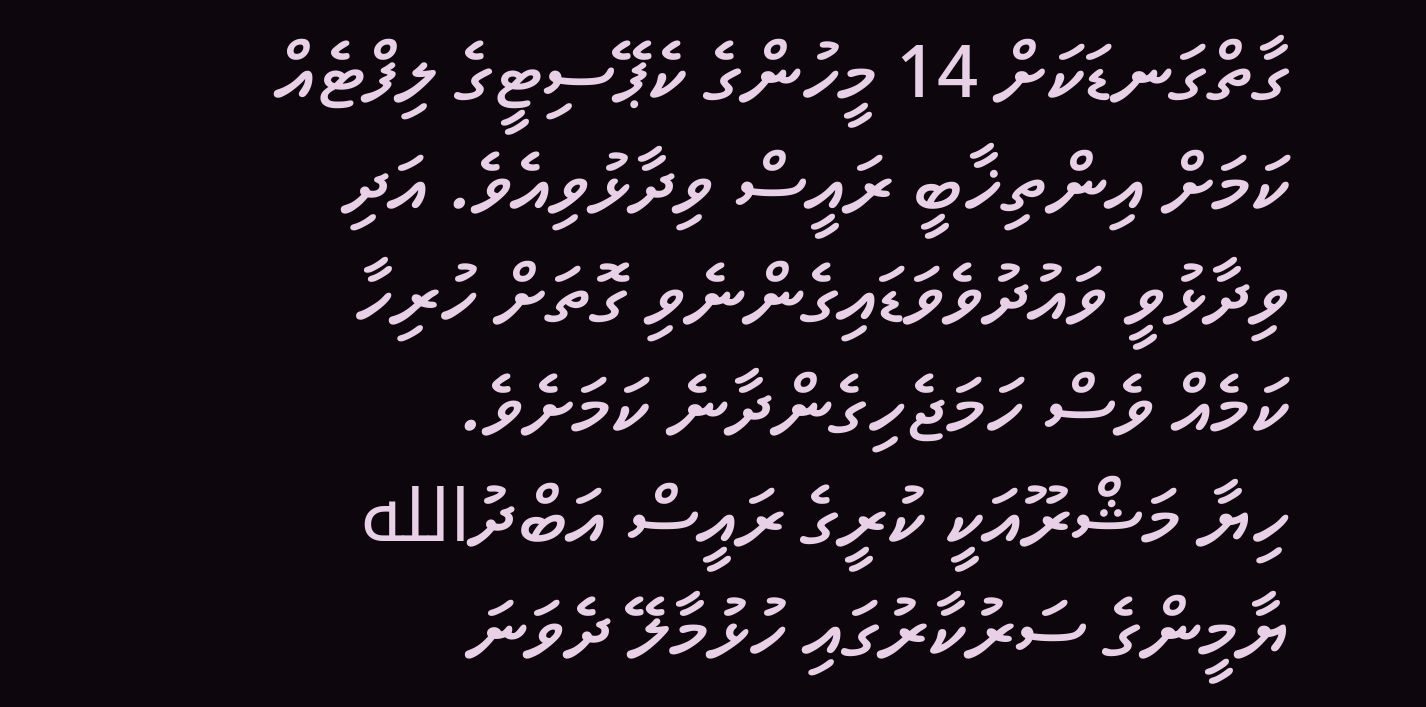ގާތްގަނޑަކަށް 14 މީހުންގެ ކެޕޭސިޓީގެ ލިފްޓެއް ކަމަށް އިންތިޚާބީ ރައީސް ވިދާޅުވިއެވެ. އަދި ވިދާޅުވީ ވައުދުވެވަޑައިގެންނެވި ގޮތަށް ހުރިހާ ކަމެއް ވެސް ހަމަޖެހިގެންދާނެ ކަމަށެވެ.
ހިޔާ މަޝްރޫއަކީ ކުރީގެ ރައީސް އަބްދުالله ޔާމީންގެ ސަރުކާރުގައި ހުޅުމާލޭ ދެވަނަ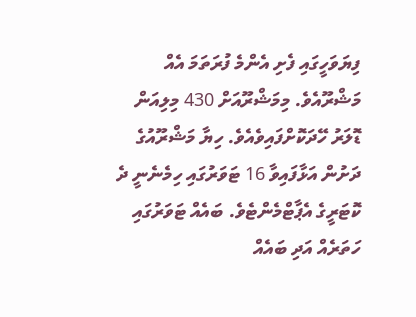ފިޔަވަހީގައި ފެށި އެންމެ ފުރަތަމަ އެއް މަޝްރޫއެވެ. މިމަޝްރޫއަށް 430 މިލިއަން ޑޮލަރު ހޭދަކޮށްފައިވެއެވެ. ހިޔާ މަޝްރޫއުގެ ދަށުން އަޅާފައިވާ 16 ޓަވަރުގައި ހިމެނެނީ ދެ ކޮޓަރީގެ އެޕާޓްމެންޓެވެ. ބައެއް ޓަވަރުގައި ހަތަރެއް އަދި ބައެއް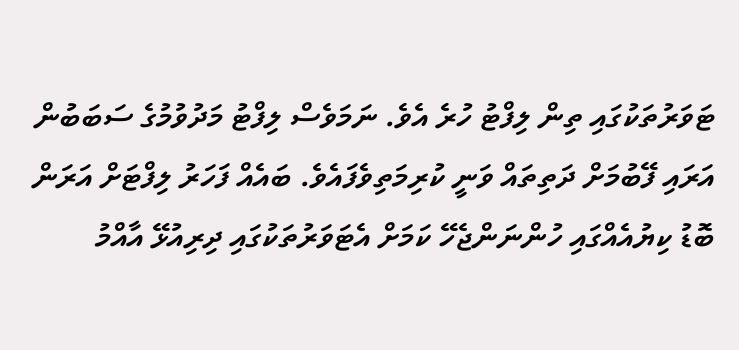ޓަވަރުތަކުގައި ތިން ލިފްޓު ހުރެ އެވެ. ނަމަވެސް ލިފްޓު މަދުވުމުގެ ސަބަބުން އަރައި ފޭބުމަށް ދަތިތައް ވަނީ ކުރިމަތިވެފައެވެ. ބައެއް ފަހަރު ލިފްޓަށް އަރަން ބޮޑު ކިޔުއެއްގައި ހުންނަންޖެހޭ ކަމަށް އެޓަވަރުތަކުގައި ދިރިއުޅޭ އާއްމު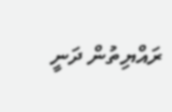ރައްޔިތުން ދަނީ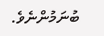ބުނަމުންނެވެ.